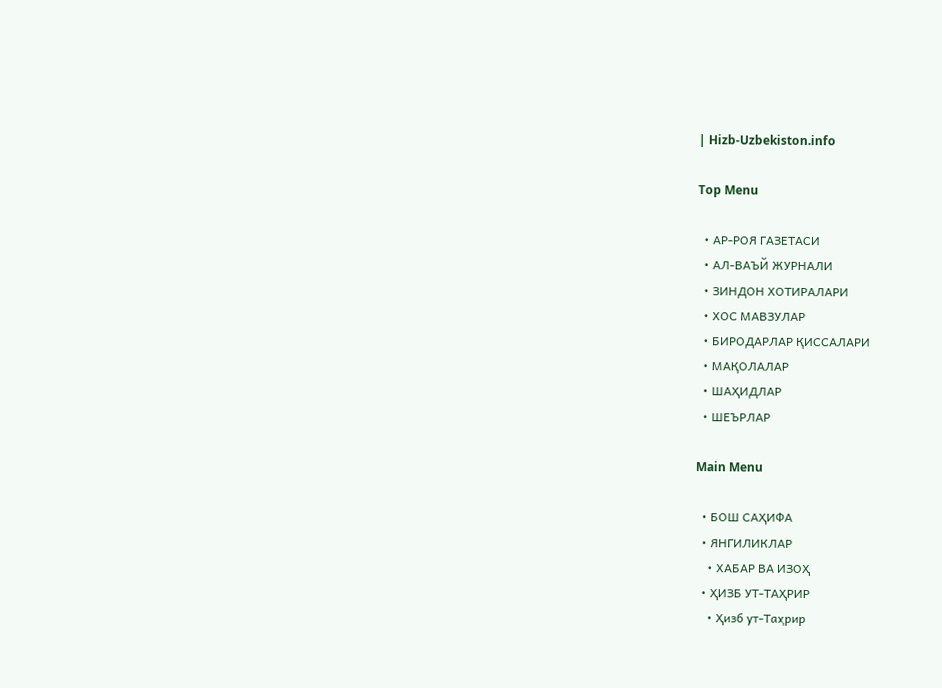| Hizb-Uzbekiston.info

Top Menu

  • АР-РОЯ ГАЗЕТАСИ
  • АЛ-ВАЪЙ ЖУРНАЛИ
  • ЗИНДОН ХОТИРАЛАРИ
  • ХОС МАВЗУЛАР
  • БИРОДАРЛАР ҚИССАЛАРИ
  • МАҚОЛАЛАР
  • ШАҲИДЛАР
  • ШЕЪРЛАР

Main Menu

  • БОШ САҲИФА
  • ЯНГИЛИКЛАР
    • ХАБАР ВА ИЗОҲ
  • ҲИЗБ УТ-ТАҲРИР
    • Ҳизб ут-Таҳрир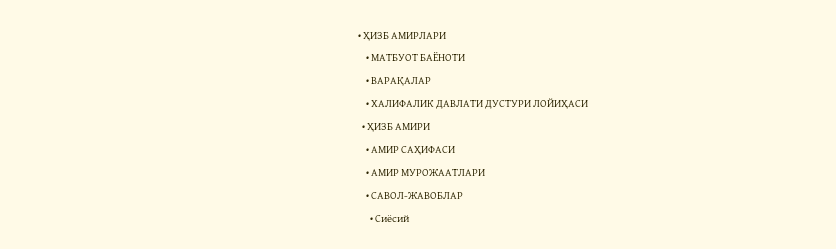• ҲИЗБ АМИРЛАРИ
    • МАТБУОТ БАЁНОТИ
    • ВАРАҚАЛАР
    • ХАЛИФАЛИК ДАВЛАТИ ДУСТУРИ ЛОЙИҲАСИ
  • ҲИЗБ АМИРИ
    • АМИР САҲИФАСИ
    • АМИР МУРОЖААТЛАРИ
    • САВОЛ-ЖАВОБЛАР
      • Сиёсий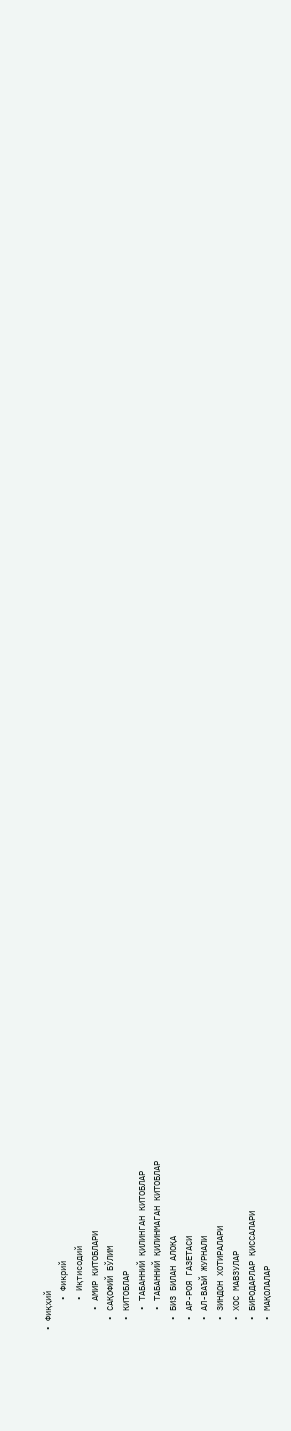• Фиқҳий
      • Фикрий
      • Иқтисодий
    • АМИР КИТОБЛАРИ
  • САҚОФИЙ БЎЛИМ
  • КИТОБЛАР
    • ТАБАННИЙ ҚИЛИНГАН КИТОБЛАР
    • ТАБАННИЙ ҚИЛИНМАГАН КИТОБЛАР
  • БИЗ БИЛАН АЛОҚА
  • АР-РОЯ ГАЗЕТАСИ
  • АЛ-ВАЪЙ ЖУРНАЛИ
  • ЗИНДОН ХОТИРАЛАРИ
  • ХОС МАВЗУЛАР
  • БИРОДАРЛАР ҚИССАЛАРИ
  • МАҚОЛАЛАР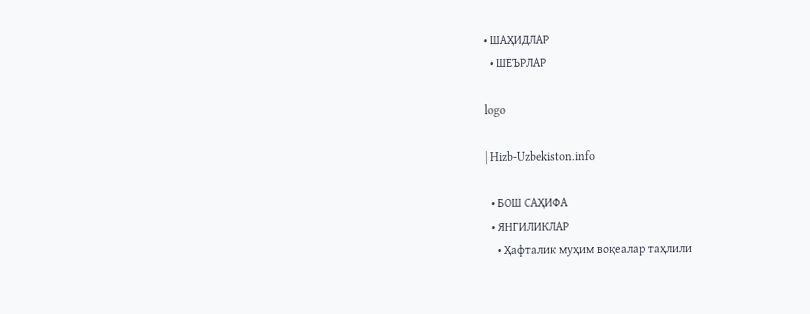• ШАҲИДЛАР
  • ШЕЪРЛАР

logo

| Hizb-Uzbekiston.info

  • БОШ САҲИФА
  • ЯНГИЛИКЛАР
    • Ҳафталик муҳим воқеалар таҳлили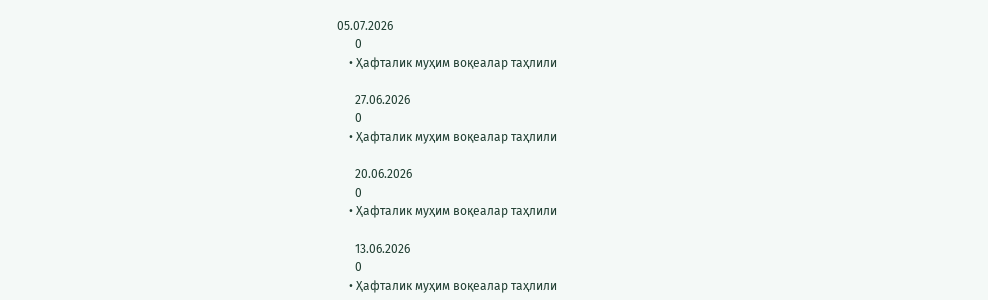05.07.2026
      0
    • Ҳафталик муҳим воқеалар таҳлили

      27.06.2026
      0
    • Ҳафталик муҳим воқеалар таҳлили

      20.06.2026
      0
    • Ҳафталик муҳим воқеалар таҳлили

      13.06.2026
      0
    • Ҳафталик муҳим воқеалар таҳлили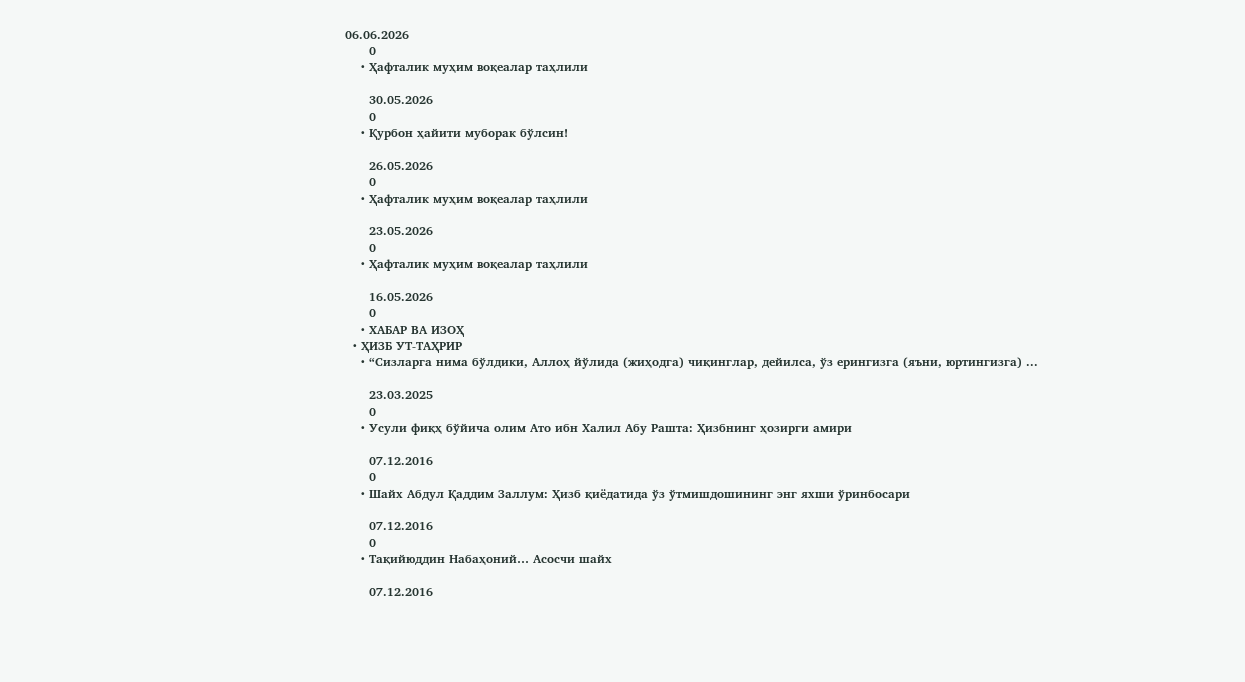06.06.2026
      0
    • Ҳафталик муҳим воқеалар таҳлили

      30.05.2026
      0
    • Қурбон ҳайити муборак бўлсин!

      26.05.2026
      0
    • Ҳафталик муҳим воқеалар таҳлили

      23.05.2026
      0
    • Ҳафталик муҳим воқеалар таҳлили

      16.05.2026
      0
    • ХАБАР ВА ИЗОҲ
  • ҲИЗБ УТ-ТАҲРИР
    • “Сизларга нима бўлдики, Аллоҳ йўлида (жиҳодга) чиқинглар, дейилса, ўз ерингизга (яъни, юртингизга) ...

      23.03.2025
      0
    • Усули фиқҳ бўйича олим Ато ибн Халил Абу Рашта: Ҳизбнинг ҳозирги амири

      07.12.2016
      0
    • Шайх Абдул Қаддим Заллум: Ҳизб қиёдатида ўз ўтмишдошининг энг яхши ўринбосари

      07.12.2016
      0
    • Тақийюддин Набаҳоний… Асосчи шайх

      07.12.2016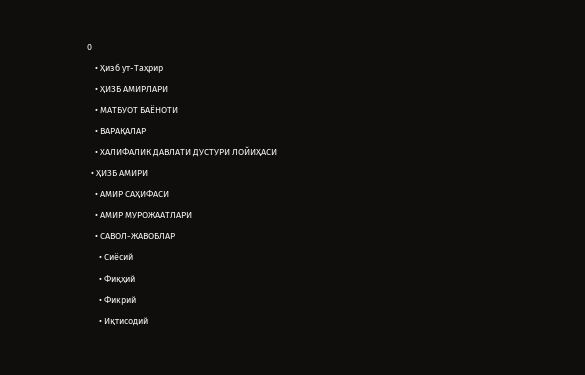0
    • Ҳизб ут-Таҳрир
    • ҲИЗБ АМИРЛАРИ
    • МАТБУОТ БАЁНОТИ
    • ВАРАҚАЛАР
    • ХАЛИФАЛИК ДАВЛАТИ ДУСТУРИ ЛОЙИҲАСИ
  • ҲИЗБ АМИРИ
    • АМИР САҲИФАСИ
    • АМИР МУРОЖААТЛАРИ
    • САВОЛ-ЖАВОБЛАР
      • Сиёсий
      • Фиқҳий
      • Фикрий
      • Иқтисодий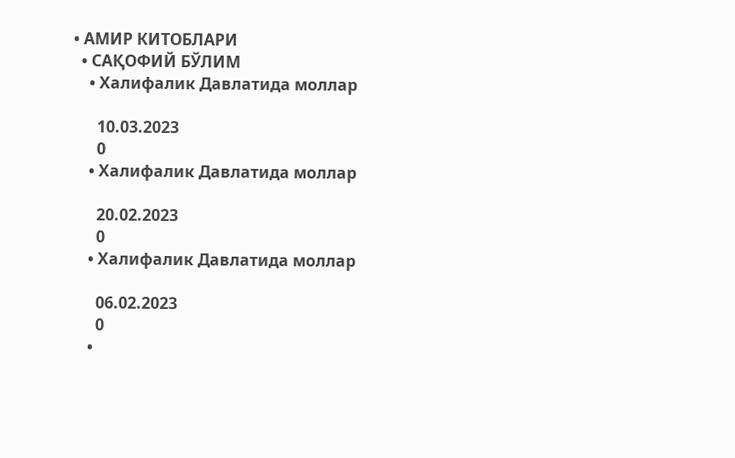• АМИР КИТОБЛАРИ
  • САҚОФИЙ БЎЛИМ
    • Халифалик Давлатида моллар

      10.03.2023
      0
    • Халифалик Давлатида моллар

      20.02.2023
      0
    • Халифалик Давлатида моллар

      06.02.2023
      0
    •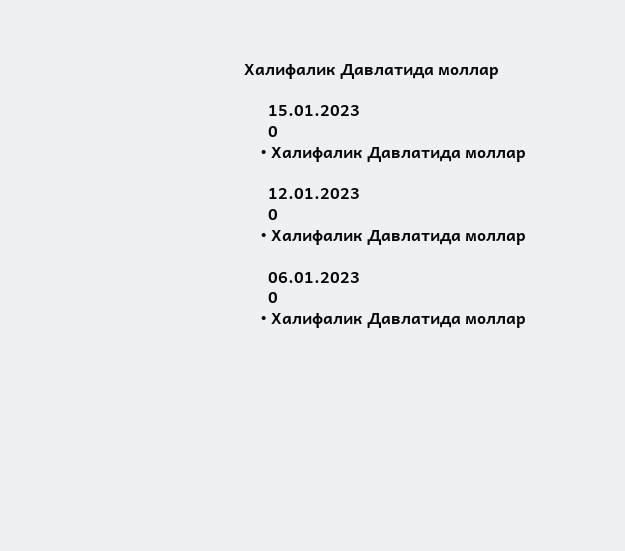Халифалик Давлатида моллар

      15.01.2023
      0
    • Халифалик Давлатида моллар

      12.01.2023
      0
    • Халифалик Давлатида моллар

      06.01.2023
      0
    • Халифалик Давлатида моллар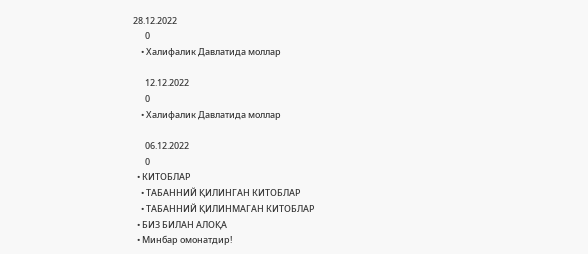28.12.2022
      0
    • Халифалик Давлатида моллар

      12.12.2022
      0
    • Халифалик Давлатида моллар

      06.12.2022
      0
  • КИТОБЛАР
    • ТАБАННИЙ ҚИЛИНГАН КИТОБЛАР
    • ТАБАННИЙ ҚИЛИНМАГАН КИТОБЛАР
  • БИЗ БИЛАН АЛОҚА
  • Минбар омонатдир!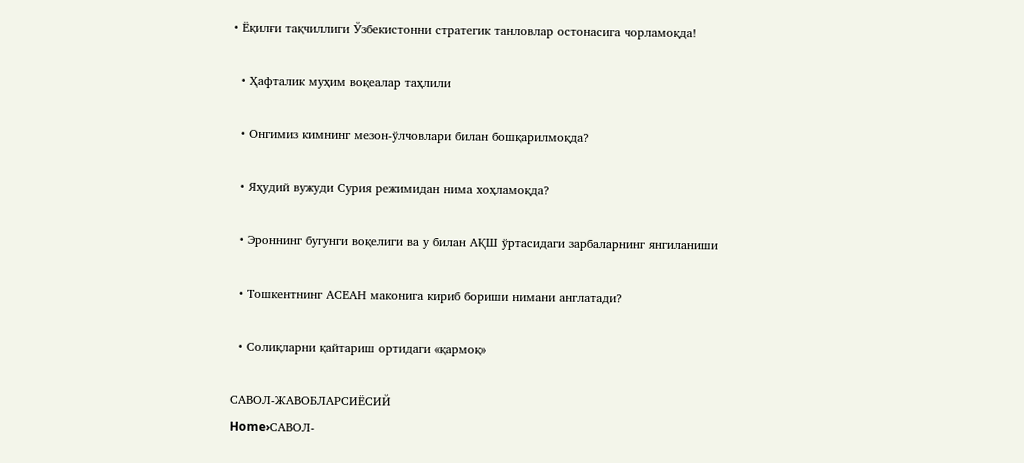• Ёқилғи тақчиллиги Ўзбекистонни стратегик танловлар остонасига чорламоқда!

  • Ҳафталик муҳим воқеалар таҳлили

  • Онгимиз кимнинг мезон-ўлчовлари билан бошқарилмоқда?

  • Яҳудий вужуди Сурия режимидан нима хоҳламоқда?

  • Эроннинг бугунги воқелиги ва у билан АҚШ ўртасидаги зарбаларнинг янгиланиши

  • Тошкентнинг АСЕАН маконига кириб бориши нимани англатади?

  • Солиқларни қайтариш ортидаги «қармоқ»

САВОЛ-ЖАВОБЛАРСИЁСИЙ
Home›САВОЛ-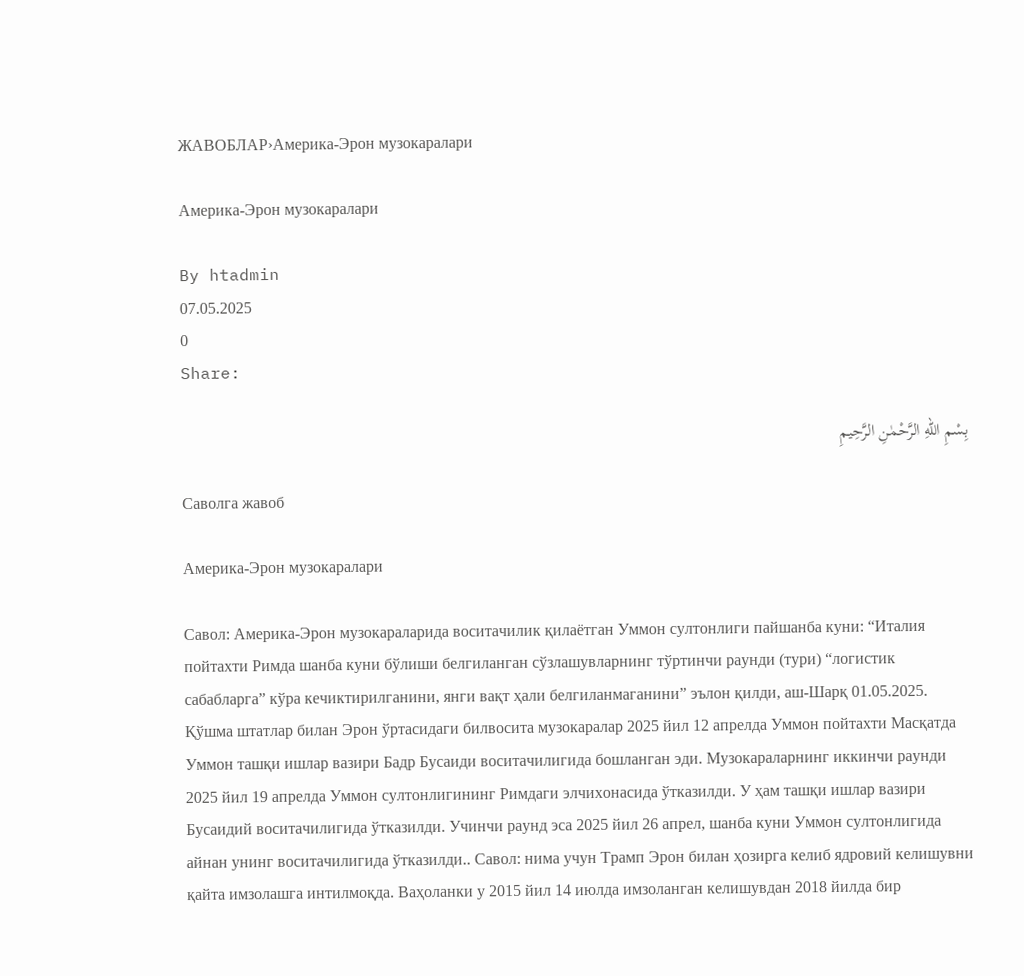ЖАВОБЛАР›Америка-Эрон музокаралари

Америка-Эрон музокаралари

By htadmin
07.05.2025
0
Share:

بِسْمِ اللهِ الرَّحْمٰنِ الرَّحِيمِ

Саволга жавоб

Америка-Эрон музокаралари

Савол: Америка-Эрон музокараларида воситачилик қилаётган Уммон султонлиги пайшанба куни: “Италия пойтахти Римда шанба куни бўлиши белгиланган сўзлашувларнинг тўртинчи раунди (тури) “логистик сабабларга” кўра кечиктирилганини, янги вақт ҳали белгиланмаганини” эълон қилди, аш-Шарқ 01.05.2025. Қўшма штатлар билан Эрон ўртасидаги билвосита музокаралар 2025 йил 12 апрелда Уммон пойтахти Масқатда Уммон ташқи ишлар вазири Бадр Бусаиди воситачилигида бошланган эди. Музокараларнинг иккинчи раунди 2025 йил 19 апрелда Уммон султонлигининг Римдаги элчихонасида ўтказилди. У ҳам ташқи ишлар вазири Бусаидий воситачилигида ўтказилди. Учинчи раунд эса 2025 йил 26 апрел, шанба куни Уммон султонлигида айнан унинг воситачилигида ўтказилди.. Савол: нима учун Трамп Эрон билан ҳозирга келиб ядровий келишувни қайта имзолашга интилмоқда. Ваҳоланки у 2015 йил 14 июлда имзоланган келишувдан 2018 йилда бир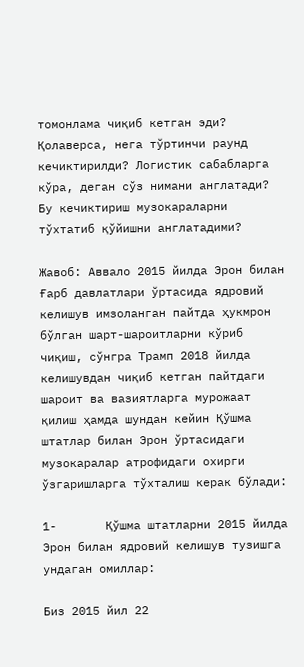томонлама чиқиб кетган эди? Қолаверса, нега тўртинчи раунд кечиктирилди? Логистик сабабларга кўра, деган сўз нимани англатади? Бу кечиктириш музокараларни тўхтатиб қўйишни англатадими?

Жавоб: Аввало 2015 йилда Эрон билан Ғарб давлатлари ўртасида ядровий келишув имзоланган пайтда ҳукмрон бўлган шарт-шароитларни кўриб чиқиш, сўнгра Трамп 2018 йилда келишувдан чиқиб кетган пайтдаги шароит ва вазиятларга мурожаат қилиш ҳамда шундан кейин Қўшма штатлар билан Эрон ўртасидаги музокаралар атрофидаги охирги ўзгаришларга тўхталиш керак бўлади:

1-       Қўшма штатларни 2015 йилда Эрон билан ядровий келишув тузишга ундаган омиллар:

Биз 2015 йил 22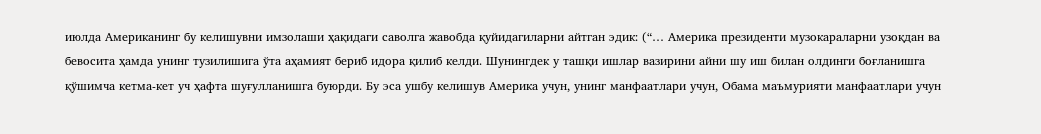июлда Американинг бу келишувни имзолаши ҳақидаги саволга жавобда қуйидагиларни айтган эдик: (“… Америка президенти музокараларни узоқдан ва бевосита ҳамда унинг тузилишига ўта аҳамият бериб идора қилиб келди. Шунингдек у ташқи ишлар вазирини айни шу иш билан олдинги боғланишга қўшимча кетма-кет уч ҳафта шуғулланишга буюрди. Бу эса ушбу келишув Америка учун, унинг манфаатлари учун, Обама маъмурияти манфаатлари учун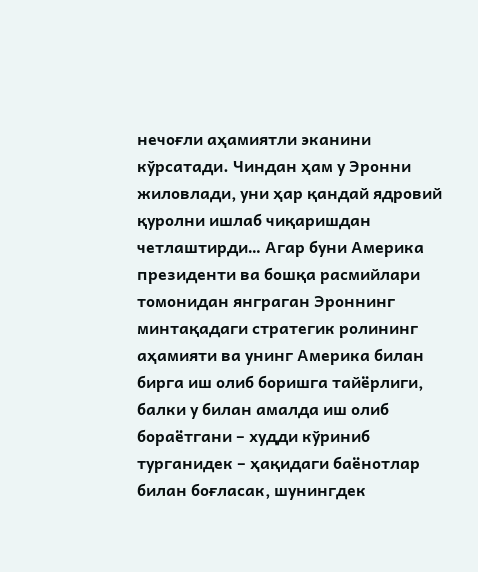нечоғли аҳамиятли эканини кўрсатади. Чиндан ҳам у Эронни жиловлади, уни ҳар қандай ядровий қуролни ишлаб чиқаришдан четлаштирди… Агар буни Америка президенти ва бошқа расмийлари томонидан янграган Эроннинг минтақадаги стратегик ролининг аҳамияти ва унинг Америка билан бирга иш олиб боришга тайёрлиги, балки у билан амалда иш олиб бораётгани – худди кўриниб турганидек – ҳақидаги баёнотлар билан боғласак, шунингдек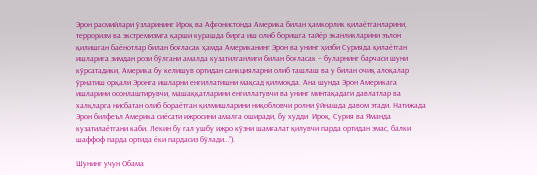Эрон расмийлари ўзларининг Ироқ ва Афғонистонда Америка билан ҳамкорлик қилаётганларини, терроризм ва экстремизмга қарши курашда бирга иш олиб боришга тайёр эканликларини эълон қилишган баёнотлар билан боғласак ҳамда Американинг Эрон ва унинг ҳизби Сурияда қилаётган ишларига зимдан рози бўлгани амалда кузатилганлиги билан боғласак – буларнинг барчаси шуни кўрсатадики, Америка бу келишув ортидан санкцияларни олиб ташлаш ва у билан очиқ алоқалар ўрнатиш орқали Эронга ишларни енгиллатишни мақсад қилмоқда. Ана шунда Эрон Америкага ишларини осонлаштирувчи, машаққатларини енгиллатувчи ва унинг минтақадаги давлатлар ва халқларга нисбатан олиб бораётган қилмишларини ниқобловчи ролни ўйнашда давом этади. Натижада Эрон билфеъл Америка сиёсати ижросини амалга оширади, бу худди  Ироқ, Сурия ва Яманда кузатилаётгани каби. Лекин бу гал ушбу ижро кўзни шамғалат қилувчи парда ортидан эмас, балки  шаффоф парда ортида ёки пардасиз бўлади…”).

Шунинг учун Обама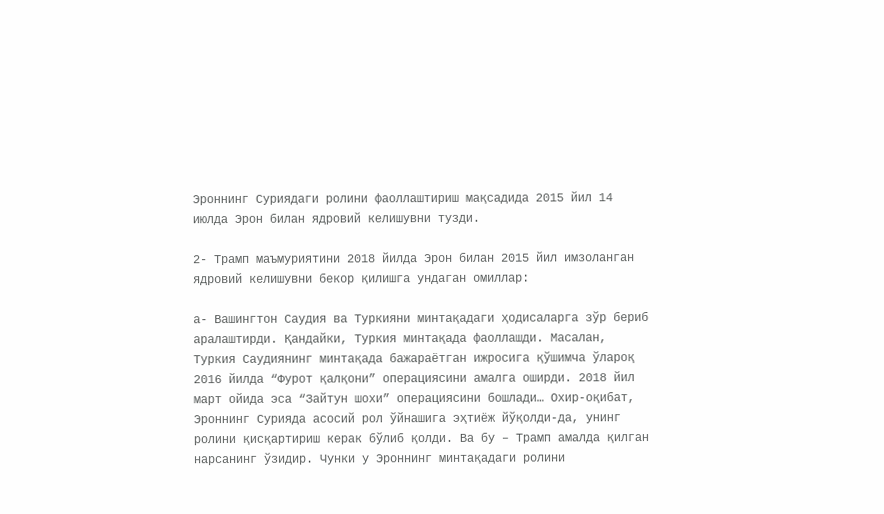Эроннинг Суриядаги ролини фаоллаштириш мақсадида 2015 йил 14 июлда Эрон билан ядровий келишувни тузди.

2- Трамп маъмуриятини 2018 йилда Эрон билан 2015 йил имзоланган ядровий келишувни бекор қилишга ундаган омиллар:

а- Вашингтон Саудия ва Туркияни минтақадаги ҳодисаларга зўр бериб аралаштирди. Қандайки, Туркия минтақада фаоллашди. Масалан, Туркия Саудиянинг минтақада бажараётган ижросига қўшимча ўлароқ 2016 йилда “Фурот қалқони” операциясини амалга оширди. 2018 йил март ойида эса “Зайтун шохи” операциясини бошлади… Охир-оқибат, Эроннинг Сурияда асосий рол ўйнашига эҳтиёж йўқолди-да, унинг ролини қисқартириш керак бўлиб қолди. Ва бу – Трамп амалда қилган нарсанинг ўзидир. Чунки у Эроннинг минтақадаги ролини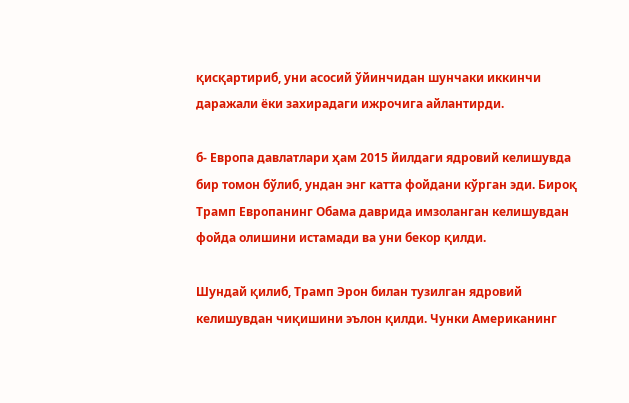қисқартириб, уни асосий ўйинчидан шунчаки иккинчи даражали ёки захирадаги ижрочига айлантирди.

б- Европа давлатлари ҳам 2015 йилдаги ядровий келишувда бир томон бўлиб, ундан энг катта фойдани кўрган эди. Бироқ Трамп Европанинг Обама даврида имзоланган келишувдан фойда олишини истамади ва уни бекор қилди.

Шундай қилиб, Трамп Эрон билан тузилган ядровий келишувдан чиқишини эълон қилди. Чунки Американинг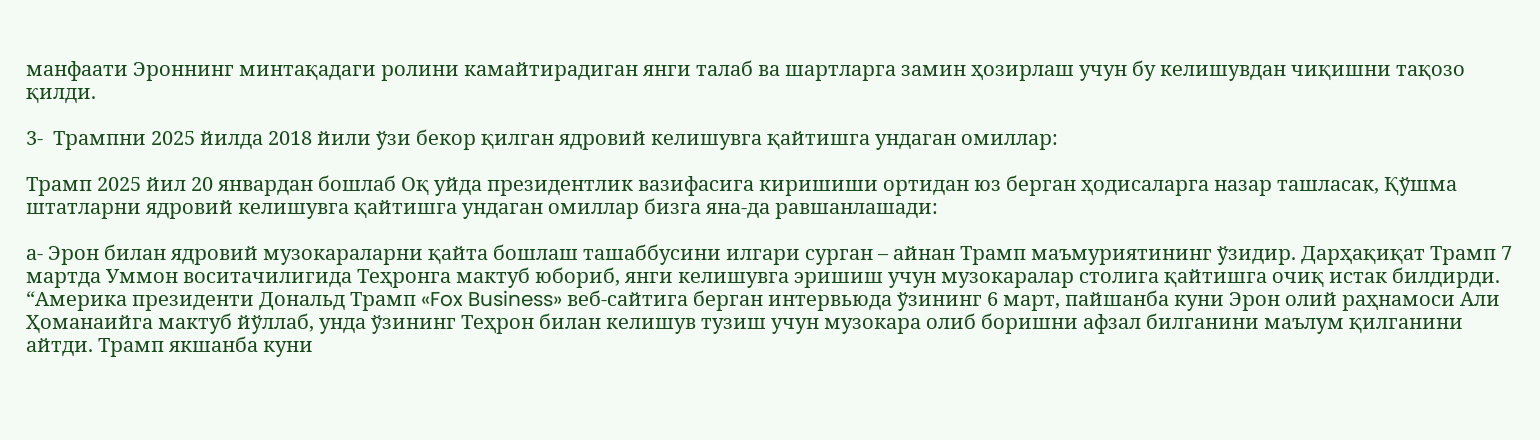манфаати Эроннинг минтақадаги ролини камайтирадиган янги талаб ва шартларга замин ҳозирлаш учун бу келишувдан чиқишни тақозо қилди.

3-  Трампни 2025 йилда 2018 йили ўзи бекор қилган ядровий келишувга қайтишга ундаган омиллар:

Трамп 2025 йил 20 январдан бошлаб Оқ уйда президентлик вазифасига киришиши ортидан юз берган ҳодисаларга назар ташласак, Қўшма штатларни ядровий келишувга қайтишга ундаган омиллар бизга яна-да равшанлашади:

а- Эрон билан ядровий музокараларни қайта бошлаш ташаббусини илгари сурган – айнан Трамп маъмуриятининг ўзидир. Дарҳақиқат Трамп 7 мартда Уммон воситачилигида Теҳронга мактуб юбориб, янги келишувга эришиш учун музокаралар столига қайтишга очиқ истак билдирди. “Америка президенти Дональд Трамп «Fox Business» веб-сайтига берган интервьюда ўзининг 6 март, пайшанба куни Эрон олий раҳнамоси Али Ҳоманаийга мактуб йўллаб, унда ўзининг Теҳрон билан келишув тузиш учун музокара олиб боришни афзал билганини маълум қилганини айтди. Трамп якшанба куни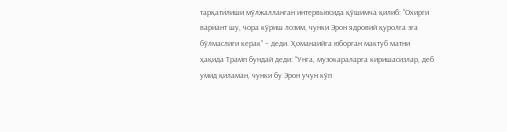тарқатилиши мўлжалланган интервьюсида қўшимча қилиб: “Охирги вариант шу, чора кўриш лозим, чунки Эрон ядровий қуролга эга бўлмаслиги керак” – деди. Ҳоманаийга юборган мактуб матни ҳақида Трамп бундай деди: “Унга, музокараларга киришасизлар, деб умид қиламан, чунки бу Эрон учун кўп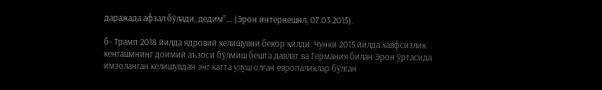даражада афзал бўлади, дедим”… (Эрон интернешнл, 07.03.2015).

б- Трамп 2018 йилда ядровий келишувни бекор қилди. Чунки 2015 йилда хавфсизлик кенгашининг доимий аъзоси бўлмиш бешта давлат ва Германия билан Эрон ўртасида имзоланган келишувдан энг катта улуш олган европаликлар бўлган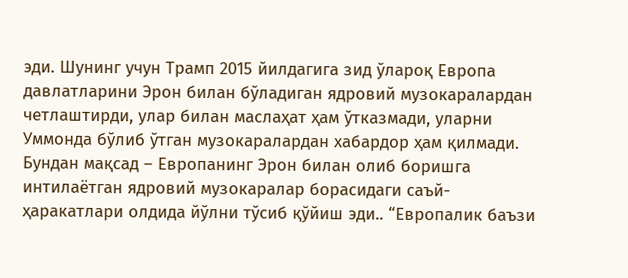эди. Шунинг учун Трамп 2015 йилдагига зид ўлароқ Европа давлатларини Эрон билан бўладиган ядровий музокаралардан четлаштирди, улар билан маслаҳат ҳам ўтказмади, уларни Уммонда бўлиб ўтган музокаралардан хабардор ҳам қилмади. Бундан мақсад – Европанинг Эрон билан олиб боришга интилаётган ядровий музокаралар борасидаги саъй- ҳаракатлари олдида йўлни тўсиб қўйиш эди.. “Европалик баъзи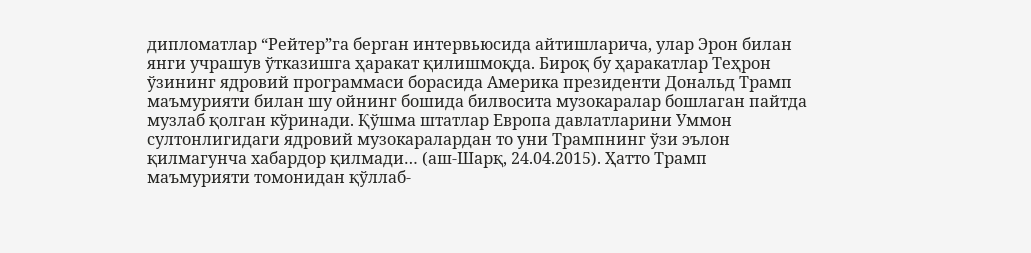дипломатлар “Рейтер”га берган интервьюсида айтишларича, улар Эрон билан янги учрашув ўтказишга ҳаракат қилишмоқда. Бироқ бу ҳаракатлар Теҳрон ўзининг ядровий программаси борасида Америка президенти Дональд Трамп маъмурияти билан шу ойнинг бошида билвосита музокаралар бошлаган пайтда музлаб қолган кўринади. Қўшма штатлар Европа давлатларини Уммон султонлигидаги ядровий музокаралардан то уни Трампнинг ўзи эълон қилмагунча хабардор қилмади… (аш-Шарқ, 24.04.2015). Ҳатто Трамп маъмурияти томонидан қўллаб-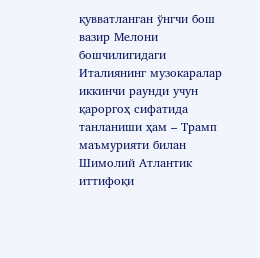қувватланган ўнгчи бош вазир Мелони бошчилигидаги Италиянинг музокаралар иккинчи раунди учун қароргоҳ сифатида танланиши ҳам – Трамп маъмурияти билан Шимолий Атлантик иттифоқи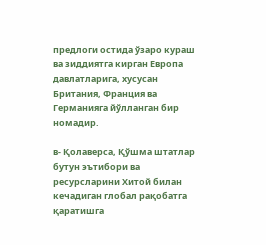предлоги остида ўзаро кураш ва зиддиятга кирган Европа давлатларига, хусусан Британия, Франция ва Германияга йўлланган бир  номадир.

в- Қолаверса, Қўшма штатлар бутун эътибори ва ресурсларини Хитой билан кечадиган глобал рақобатга қаратишга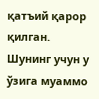қатъий қарор қилган. Шунинг учун у ўзига муаммо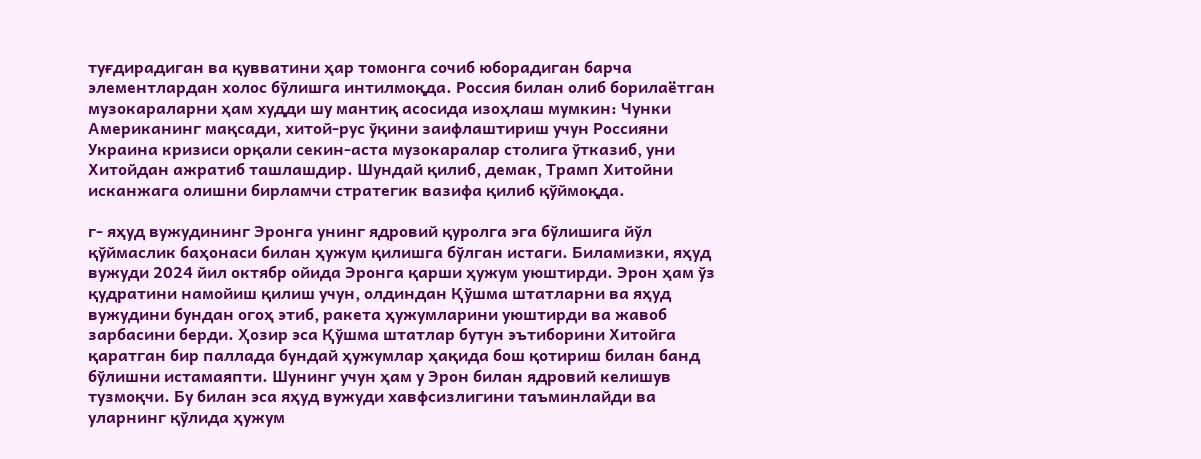туғдирадиган ва қувватини ҳар томонга сочиб юборадиган барча элементлардан холос бўлишга интилмоқда. Россия билан олиб борилаётган музокараларни ҳам худди шу мантиқ асосида изоҳлаш мумкин: Чунки Американинг мақсади, хитой-рус ўқини заифлаштириш учун Россияни Украина кризиси орқали секин-аста музокаралар столига ўтказиб, уни Хитойдан ажратиб ташлашдир. Шундай қилиб, демак, Трамп Хитойни исканжага олишни бирламчи стратегик вазифа қилиб қўймоқда.

г- яҳуд вужудининг Эронга унинг ядровий қуролга эга бўлишига йўл қўймаслик баҳонаси билан ҳужум қилишга бўлган истаги. Биламизки, яҳуд вужуди 2024 йил октябр ойида Эронга қарши ҳужум уюштирди. Эрон ҳам ўз қудратини намойиш қилиш учун, олдиндан Қўшма штатларни ва яҳуд вужудини бундан огоҳ этиб, ракета ҳужумларини уюштирди ва жавоб зарбасини берди. Ҳозир эса Қўшма штатлар бутун эътиборини Хитойга қаратган бир паллада бундай ҳужумлар ҳақида бош қотириш билан банд бўлишни истамаяпти. Шунинг учун ҳам у Эрон билан ядровий келишув тузмоқчи. Бу билан эса яҳуд вужуди хавфсизлигини таъминлайди ва уларнинг қўлида ҳужум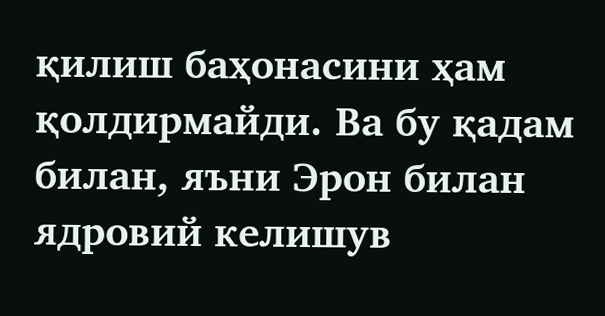қилиш баҳонасини ҳам қолдирмайди. Ва бу қадам билан, яъни Эрон билан ядровий келишув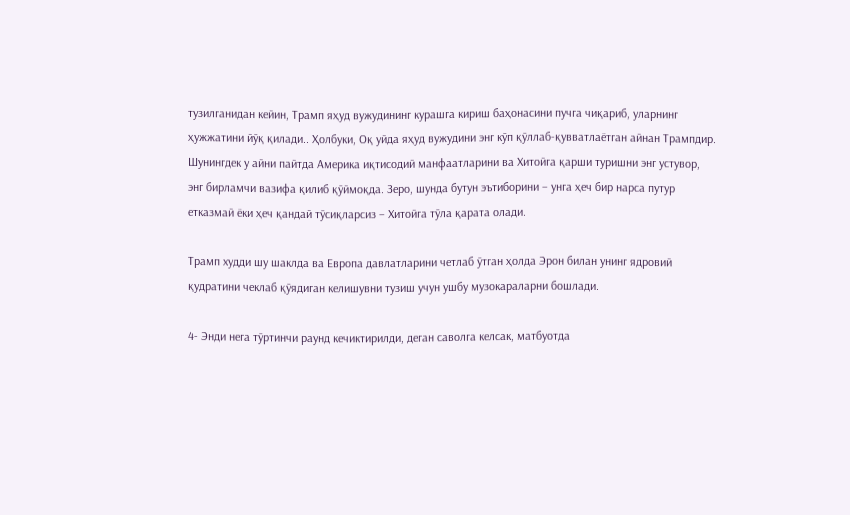тузилганидан кейин, Трамп яҳуд вужудининг курашга кириш баҳонасини пучга чиқариб, уларнинг ҳужжатини йўқ қилади.. Ҳолбуки, Оқ уйда яҳуд вужудини энг кўп қўллаб-қувватлаётган айнан Трампдир. Шунингдек у айни пайтда Америка иқтисодий манфаатларини ва Хитойга қарши туришни энг устувор, энг бирламчи вазифа қилиб қўймоқда. Зеро, шунда бутун эътиборини – унга ҳеч бир нарса путур етказмай ёки ҳеч қандай тўсиқларсиз – Хитойга тўла қарата олади.

Трамп худди шу шаклда ва Европа давлатларини четлаб ўтган ҳолда Эрон билан унинг ядровий қудратини чеклаб қўядиган келишувни тузиш учун ушбу музокараларни бошлади.

4- Энди нега тўртинчи раунд кечиктирилди, деган саволга келсак, матбуотда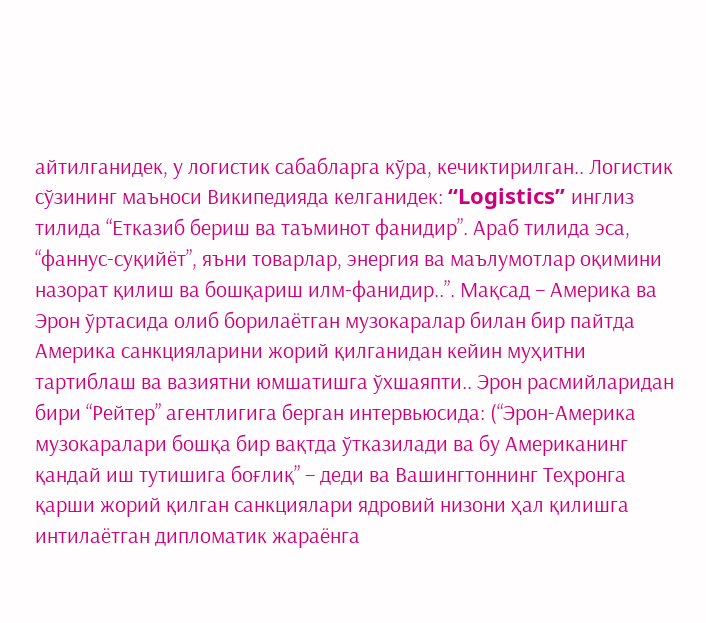айтилганидек, у логистик сабабларга кўра, кечиктирилган.. Логистик сўзининг маъноси Википедияда келганидек: “Logistics” инглиз тилида “Етказиб бериш ва таъминот фанидир”. Араб тилида эса, “фаннус-суқийёт”, яъни товарлар, энергия ва маълумотлар оқимини назорат қилиш ва бошқариш илм-фанидир..”. Мақсад – Америка ва Эрон ўртасида олиб борилаётган музокаралар билан бир пайтда Америка санкцияларини жорий қилганидан кейин муҳитни тартиблаш ва вазиятни юмшатишга ўхшаяпти.. Эрон расмийларидан бири “Рейтер” агентлигига берган интервьюсида: (“Эрон-Америка музокаралари бошқа бир вақтда ўтказилади ва бу Американинг қандай иш тутишига боғлиқ” – деди ва Вашингтоннинг Теҳронга қарши жорий қилган санкциялари ядровий низони ҳал қилишга интилаётган дипломатик жараёнга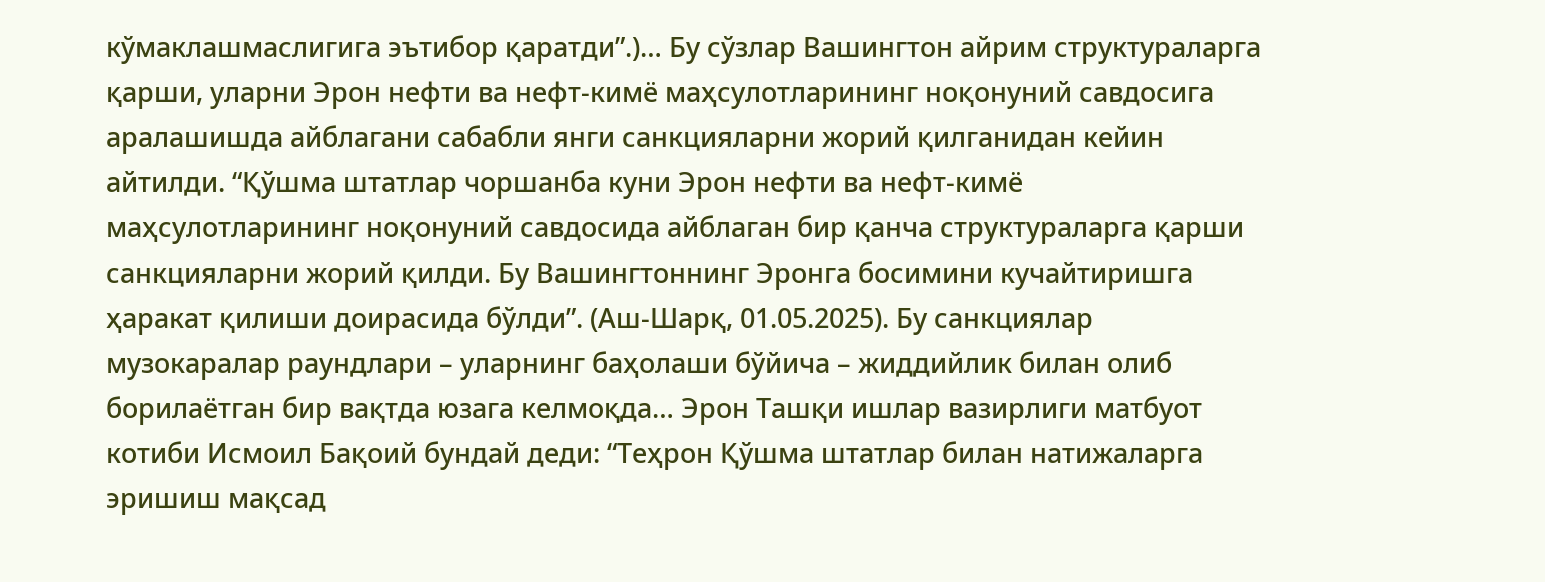кўмаклашмаслигига эътибор қаратди”.)… Бу сўзлар Вашингтон айрим структураларга қарши, уларни Эрон нефти ва нефт-кимё маҳсулотларининг ноқонуний савдосига аралашишда айблагани сабабли янги санкцияларни жорий қилганидан кейин айтилди. “Қўшма штатлар чоршанба куни Эрон нефти ва нефт-кимё маҳсулотларининг ноқонуний савдосида айблаган бир қанча структураларга қарши санкцияларни жорий қилди. Бу Вашингтоннинг Эронга босимини кучайтиришга ҳаракат қилиши доирасида бўлди”. (Аш-Шарқ, 01.05.2025). Бу санкциялар музокаралар раундлари – уларнинг баҳолаши бўйича – жиддийлик билан олиб борилаётган бир вақтда юзага келмоқда… Эрон Ташқи ишлар вазирлиги матбуот котиби Исмоил Бақоий бундай деди: “Теҳрон Қўшма штатлар билан натижаларга эришиш мақсад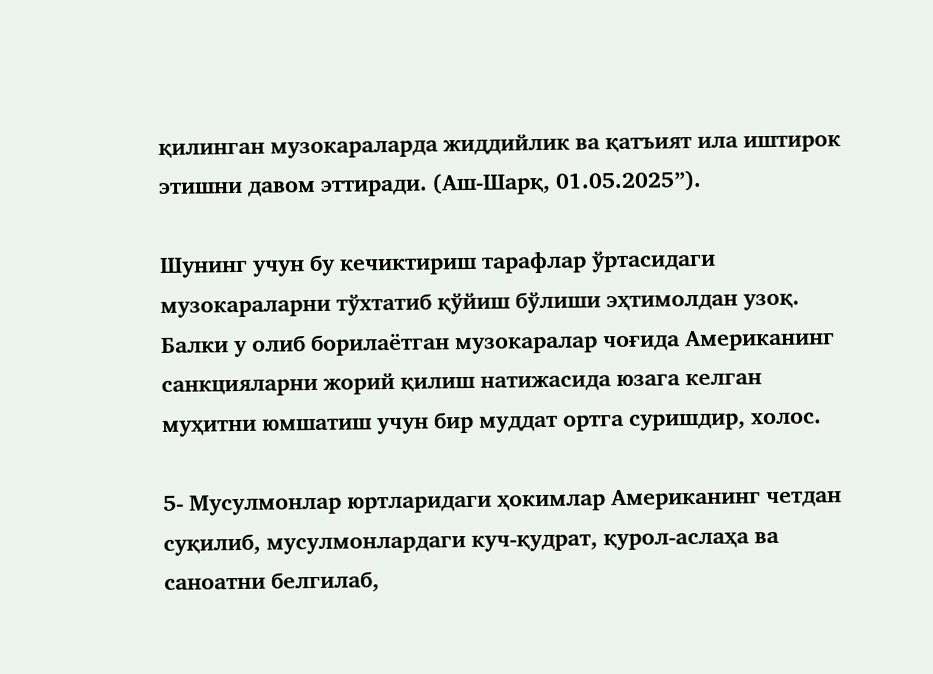қилинган музокараларда жиддийлик ва қатъият ила иштирок этишни давом эттиради. (Аш-Шарқ, 01.05.2025”).

Шунинг учун бу кечиктириш тарафлар ўртасидаги музокараларни тўхтатиб қўйиш бўлиши эҳтимолдан узоқ. Балки у олиб борилаётган музокаралар чоғида Американинг санкцияларни жорий қилиш натижасида юзага келган муҳитни юмшатиш учун бир муддат ортга суришдир, холос.

5- Мусулмонлар юртларидаги ҳокимлар Американинг четдан суқилиб, мусулмонлардаги куч-қудрат, қурол-аслаҳа ва саноатни белгилаб,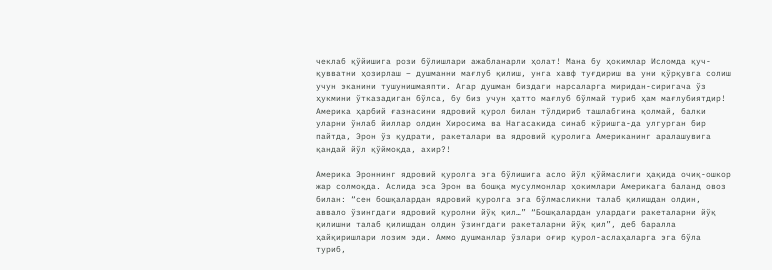чеклаб қўйишига рози бўлишлари ажабланарли ҳолат! Мана бу ҳокимлар Исломда қуч-қувватни ҳозирлаш – душманни мағлуб қилиш, унга хавф туғдириш ва уни қўрқувга солиш учун эканини тушунишмаяпти. Агар душман биздаги нарсаларга миридан-сиригача ўз ҳукмини ўтказадиган бўлса, бу биз учун ҳатто мағлуб бўлмай туриб ҳам мағлубиятдир! Америка ҳарбий ғазнасини ядровий қурол билан тўлдириб ташлабгина қолмай, балки уларни ўнлаб йиллар олдин Хиросима ва Нагасакида синаб кўришга-да улгурган бир пайтда, Эрон ўз қудрати, ракеталари ва ядровий қуролига Американинг аралашувига қандай йўл қўймоқда, ахир?!

Америка Эроннинг ядровий қуролга эга бўлишига асло йўл қўймаслиги ҳақида очиқ-ошкор жар солмоқда. Аслида эса Эрон ва бошқа мусулмонлар ҳокимлари Америкага баланд овоз билан: “сен бошқалардан ядровий қуролга эга бўлмасликни талаб қилишдан олдин, аввало ўзингдаги ядровий қуролни йўқ қил…” “Бошқалардан улардаги ракеталарни йўқ қилишни талаб қилишдан олдин ўзингдаги ракеталарни йўқ қил”, деб баралла ҳайқиришлари лозим эди. Аммо душманлар ўзлари оғир қурол-аслаҳаларга эга бўла туриб,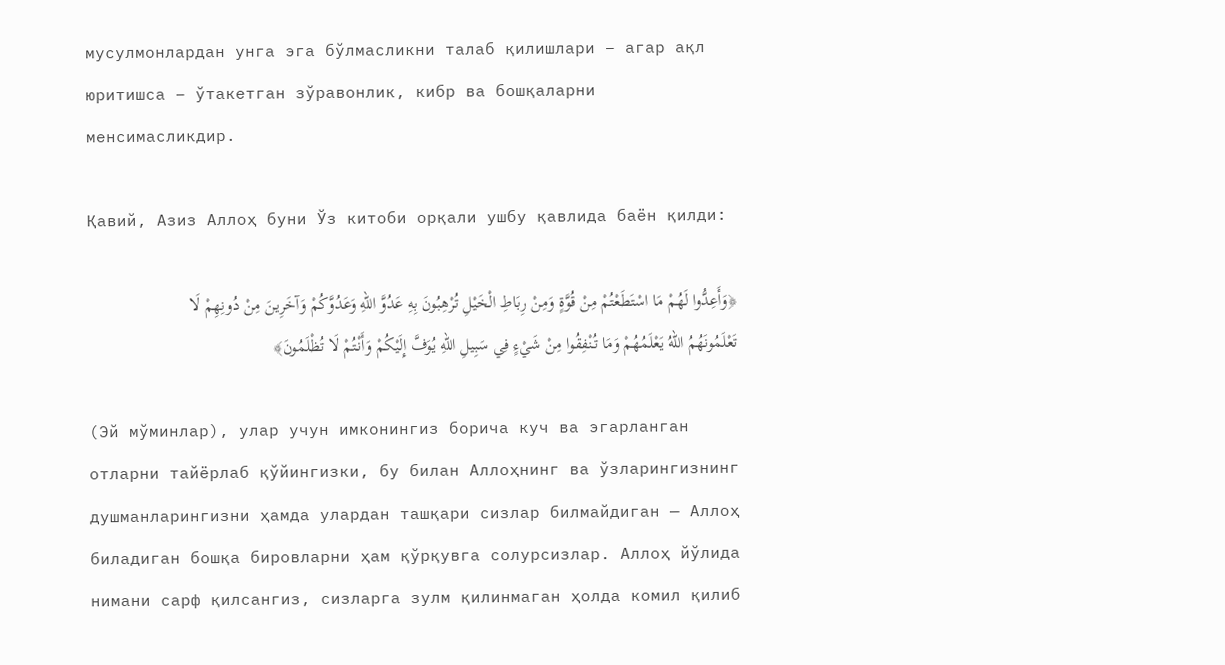мусулмонлардан унга эга бўлмасликни талаб қилишлари – агар ақл юритишса – ўтакетган зўравонлик, кибр ва бошқаларни менсимасликдир.

Қавий, Азиз Аллоҳ буни Ўз китоби орқали ушбу қавлида баён қилди:

﴿وَأَعِدُّوا لَهُمْ مَا اسْتَطَعْتُمْ مِنْ قُوَّةٍ وَمِنْ رِبَاطِ الْخَيْلِ تُرْهِبُونَ بِهِ عَدُوَّ اللهِ وَعَدُوَّكُمْ وَآخَرِينَ مِنْ دُونِهِمْ لَا تَعْلَمُونَهُمُ اللهُ يَعْلَمُهُمْ وَمَا تُنْفِقُوا مِنْ شَيْءٍ فِي سَبِيلِ اللهِ يُوَفَّ إِلَيْكُمْ وَأَنْتُمْ لَا تُظْلَمُونَ﴾

(Эй мўминлар), улар учун имконингиз борича куч ва эгарланган отларни тайёрлаб қўйингизки, бу билан Аллоҳнинг ва ўзларингизнинг душманларингизни ҳамда улардан ташқари сизлар билмайдиган — Аллоҳ биладиган бошқа бировларни ҳам қўрқувга солурсизлар. Аллоҳ йўлида нимани сарф қилсангиз, сизларга зулм қилинмаган ҳолда комил қилиб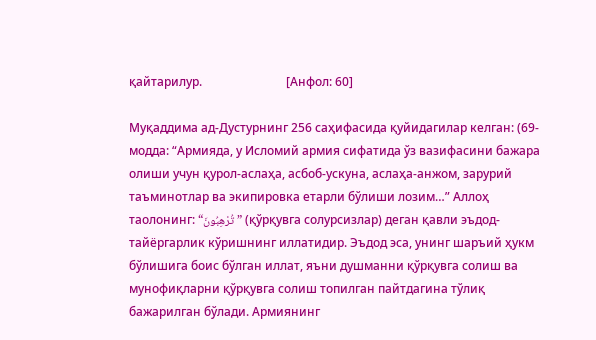қайтарилур.                            [Анфол: 60]

Муқаддима ад-Дустурнинг 256 саҳифасида қуйидагилар келган: (69-модда: “Армияда, у Исломий армия сифатида ўз вазифасини бажара олиши учун қурол-аслаҳа, асбоб-ускуна, аслаҳа-анжом, зарурий таъминотлар ва экипировка етарли бўлиши лозим…” Аллоҳ таолонинг: “تُرْهِبُونَ” (қўрқувга солурсизлар) деган қавли эъдод-тайёргарлик кўришнинг иллатидир. Эъдод эса, унинг шаръий ҳукм бўлишига боис бўлган иллат, яъни душманни қўрқувга солиш ва мунофиқларни қўрқувга солиш топилган пайтдагина тўлиқ бажарилган бўлади. Армиянинг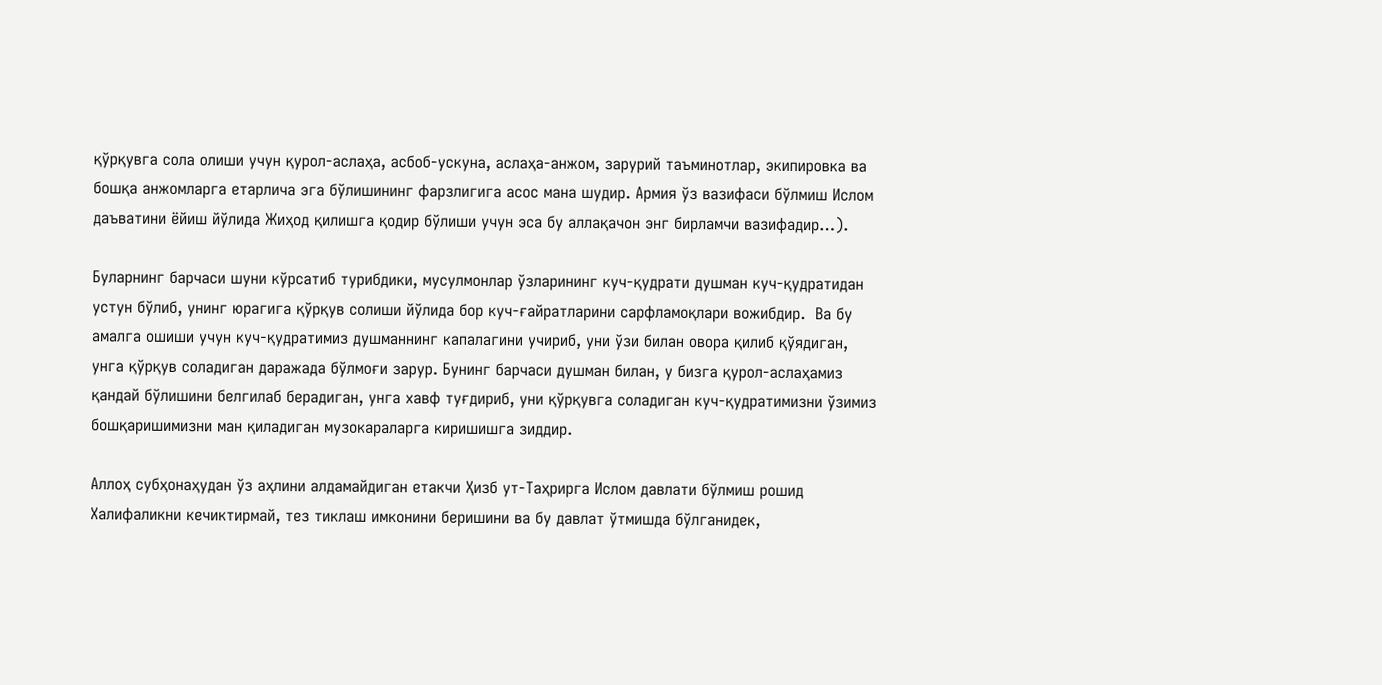қўрқувга сола олиши учун қурол-аслаҳа, асбоб-ускуна, аслаҳа-анжом, зарурий таъминотлар, экипировка ва бошқа анжомларга етарлича эга бўлишининг фарзлигига асос мана шудир. Армия ўз вазифаси бўлмиш Ислом даъватини ёйиш йўлида Жиҳод қилишга қодир бўлиши учун эса бу аллақачон энг бирламчи вазифадир…).

Буларнинг барчаси шуни кўрсатиб турибдики, мусулмонлар ўзларининг куч-қудрати душман куч-қудратидан устун бўлиб, унинг юрагига қўрқув солиши йўлида бор куч-ғайратларини сарфламоқлари вожибдир.  Ва бу амалга ошиши учун куч-қудратимиз душманнинг капалагини учириб, уни ўзи билан овора қилиб қўядиган, унга қўрқув соладиган даражада бўлмоғи зарур. Бунинг барчаси душман билан, у бизга қурол-аслаҳамиз қандай бўлишини белгилаб берадиган, унга хавф туғдириб, уни қўрқувга соладиган куч-қудратимизни ўзимиз бошқаришимизни ман қиладиган музокараларга киришишга зиддир.

Аллоҳ субҳонаҳудан ўз аҳлини алдамайдиган етакчи Ҳизб ут-Таҳрирга Ислом давлати бўлмиш рошид Халифаликни кечиктирмай, тез тиклаш имконини беришини ва бу давлат ўтмишда бўлганидек,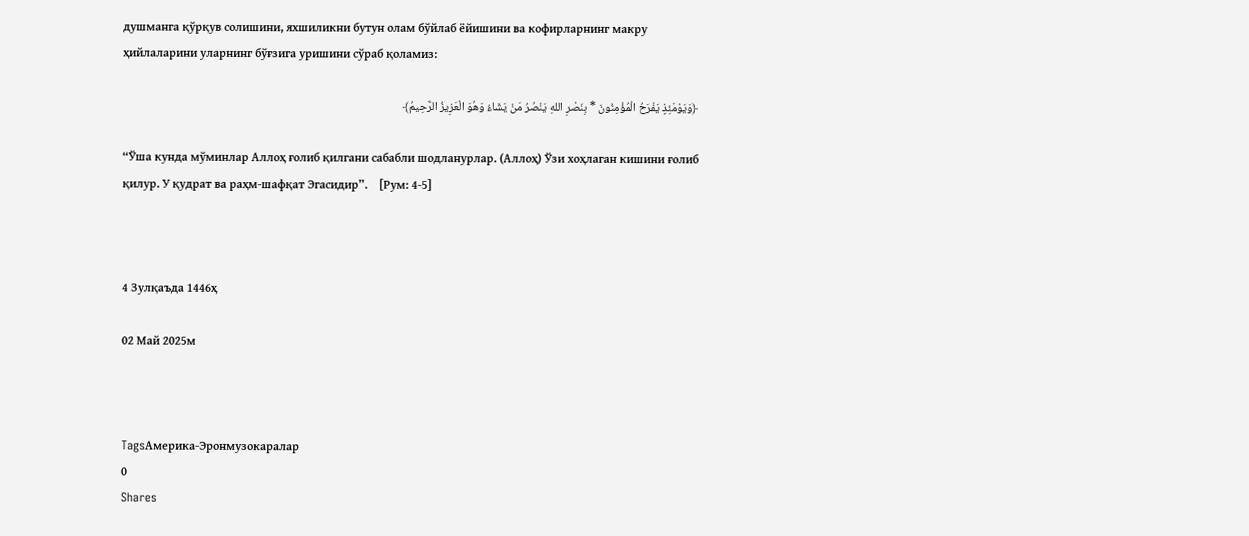душманга қўрқув солишини, яхшиликни бутун олам бўйлаб ёйишини ва кофирларнинг макру ҳийлаларини уларнинг бўғзига уришини сўраб қоламиз:

﴿وَيَوْمَئِذٍ يَفْرَحُ الْمُؤْمِنُونَ * بِنَصْرِ اللهِ يَنْصُرُ مَنْ يَشَاءُ وَهُوَ الْعَزِيزُ الرَّحِيمُ﴾

“Ўша кунда мўминлар Аллоҳ ғолиб қилгани сабабли шодланурлар. (Аллоҳ) Ўзи хоҳлаган кишини ғолиб қилур. У қудрат ва раҳм-шафқат Эгасидир”.    [Рум: 4-5]



4 Зулқаъда 1446ҳ

02 Май 2025м



TagsАмерика-Эронмузокаралар
0
Shares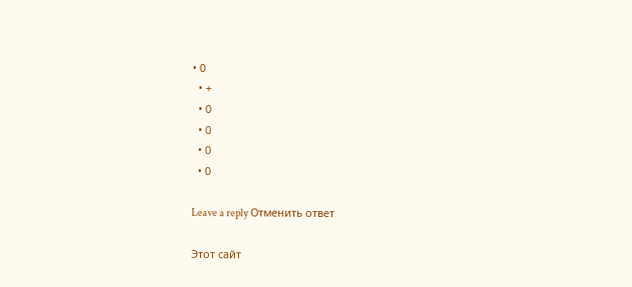• 0
  • +
  • 0
  • 0
  • 0
  • 0

Leave a reply Отменить ответ

Этот сайт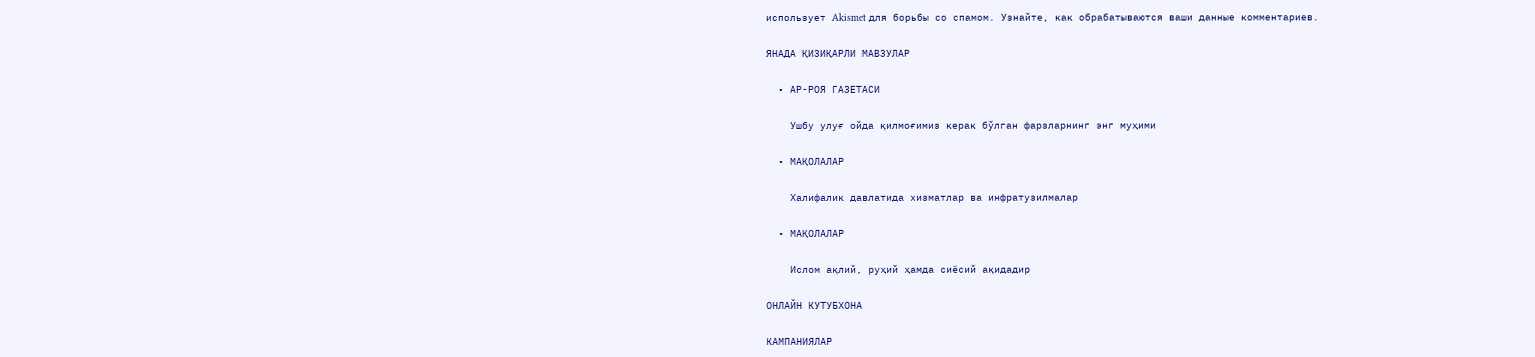использует Akismet для борьбы со спамом. Узнайте, как обрабатываются ваши данные комментариев.

ЯНАДА ҚИЗИҚАРЛИ МАВЗУЛАР

  • АР-РОЯ ГАЗЕТАСИ

    Ушбу улуғ ойда қилмоғимиз керак бўлган фарзларнинг энг муҳими

  • МАҚОЛАЛАР

    Халифалик давлатида хизматлар ва инфратузилмалар

  • МАҚОЛАЛАР

    Ислом ақлий, руҳий ҳамда сиёсий ақидадир

ОНЛАЙН КУТУБХОНА

КАМПАНИЯЛАР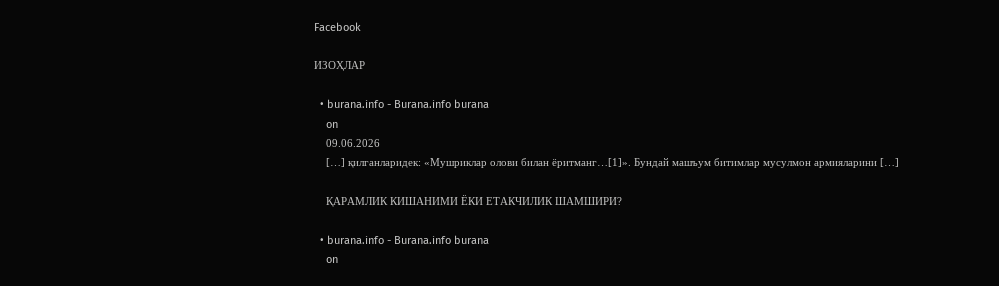Facebook

ИЗОҲЛАР

  • burana.info - Burana.info burana
    on
    09.06.2026
    […] қилганларидек: «Мушриклар олови билан ёритманг…[1]». Бундай машъум битимлар мусулмон армияларини […]

    ҚАРАМЛИК КИШАНИМИ ЁКИ ЕТАКЧИЛИК ШАМШИРИ?

  • burana.info - Burana.info burana
    on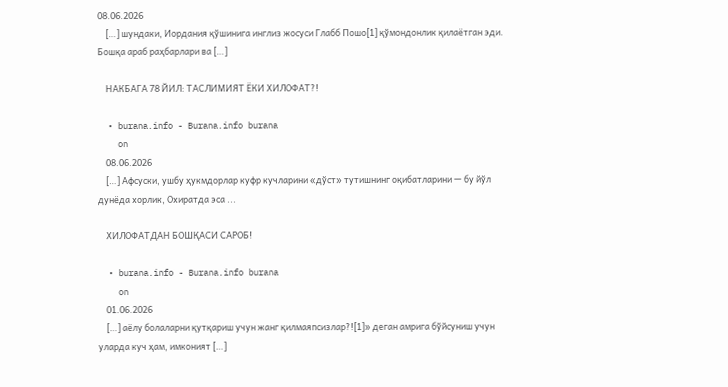08.06.2026
    […] шундаки, Иордания қўшинига инглиз жосуси Глабб Пошо[1] қўмондонлик қилаётган эди. Бошқа араб раҳбарлари ва […]

    НАКБАГА 78 ЙИЛ: ТАСЛИМИЯТ ЁКИ ХИЛОФАТ?!

  • burana.info - Burana.info burana
    on
    08.06.2026
    […] Афсуски, ушбу ҳукмдорлар куфр кучларини «дўст» тутишнинг оқибатларини — бу йўл дунёда хорлик, Охиратда эса ...

    ХИЛОФАТДАН БОШҚАСИ САРОБ!

  • burana.info - Burana.info burana
    on
    01.06.2026
    […] аёлу болаларни қутқариш учун жанг қилмаяпсизлар?![1]» деган амрига бўйсуниш учун уларда куч ҳам, имконият […]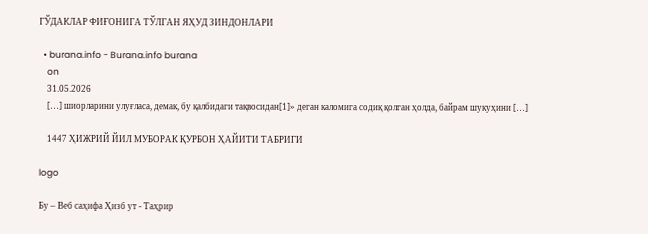ГЎДАКЛАР ФИҒОНИГА ТЎЛГАН ЯҲУД ЗИНДОНЛАРИ

  • burana.info - Burana.info burana
    on
    31.05.2026
    […] шиорларини улуғласа, демак, бу қалбидаги тақвосидан[1]» деган каломига содиқ қолган ҳолда, байрам шукуҳини […]

    1447 ҲИЖРИЙ ЙИЛ МУБОРАК ҚУРБОН ҲАЙИТИ ТАБРИГИ

logo

Бу – Веб саҳифа Ҳизб ут - Таҳрир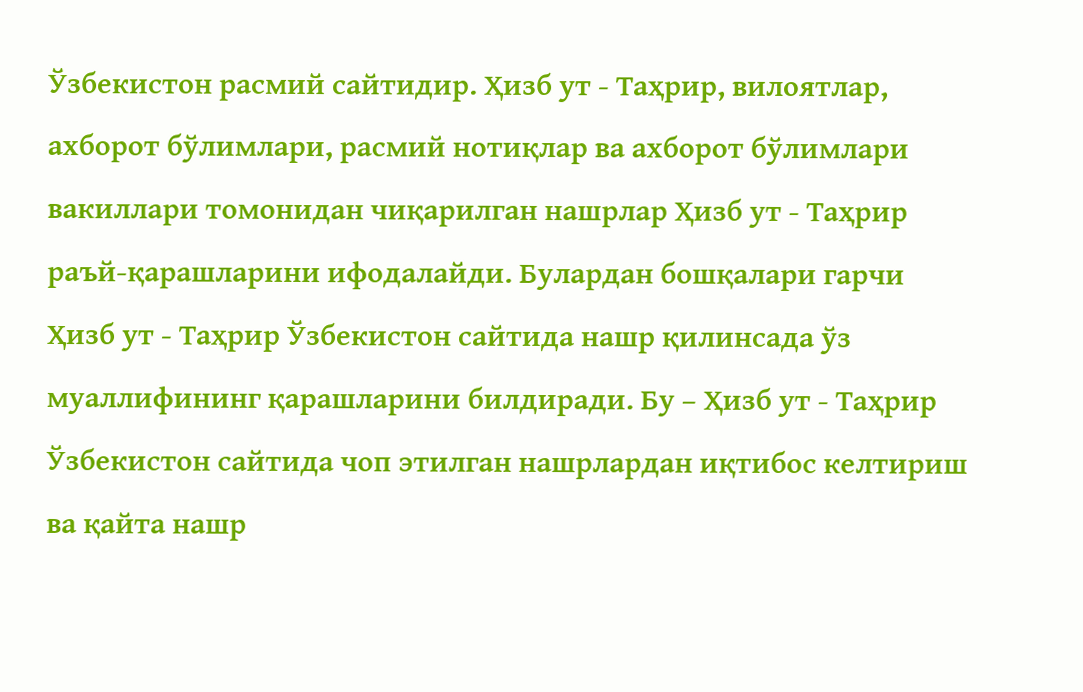Ўзбекистон расмий сайтидир. Ҳизб ут - Таҳрир, вилоятлар, ахборот бўлимлари, расмий нотиқлар ва ахборот бўлимлари вакиллари томонидан чиқарилган нашрлар Ҳизб ут - Таҳрир раъй-қарашларини ифодалайди. Булардан бошқалари гарчи Ҳизб ут - Таҳрир Ўзбекистон сайтида нашр қилинсада ўз муаллифининг қарашларини билдиради. Бу – Ҳизб ут - Таҳрир Ўзбекистон сайтида чоп этилган нашрлардан иқтибос келтириш ва қайта нашр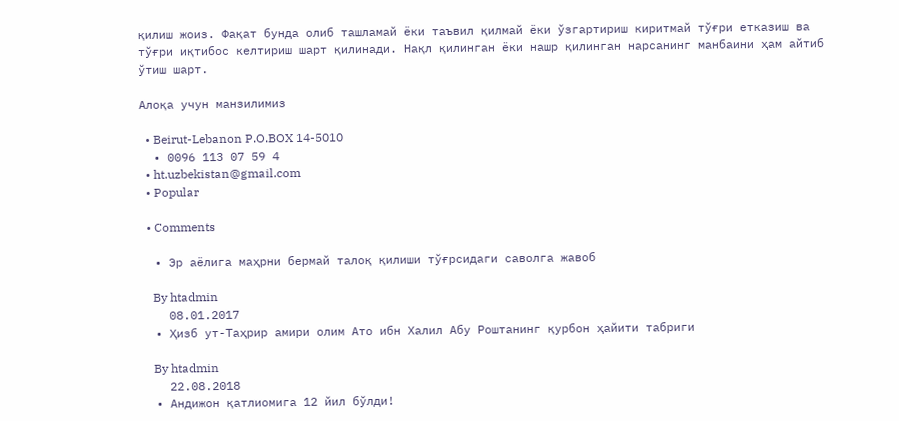қилиш жоиз. Фақат бунда олиб ташламай ёки таъвил қилмай ёки ўзгартириш киритмай тўғри етказиш ва тўғри иқтибос келтириш шарт қилинади. Нақл қилинган ёки нашр қилинган нарсанинг манбаини ҳам айтиб ўтиш шарт.

Алоқа учун манзилимиз

  • Beirut-Lebanon P.O.BOX 14-5010
  • 0096 113 07 59 4
  • ht.uzbekistan@gmail.com
  • Popular

  • Comments

  • Эр аёлига маҳрни бермай талоқ қилиши тўғрсидаги саволга жавоб

    By htadmin
    08.01.2017
  • Ҳизб ут-Таҳрир амири олим Ато ибн Халил Абу Роштанинг қурбон ҳайити табриги

    By htadmin
    22.08.2018
  • Андижон қатлиомига 12 йил бўлди!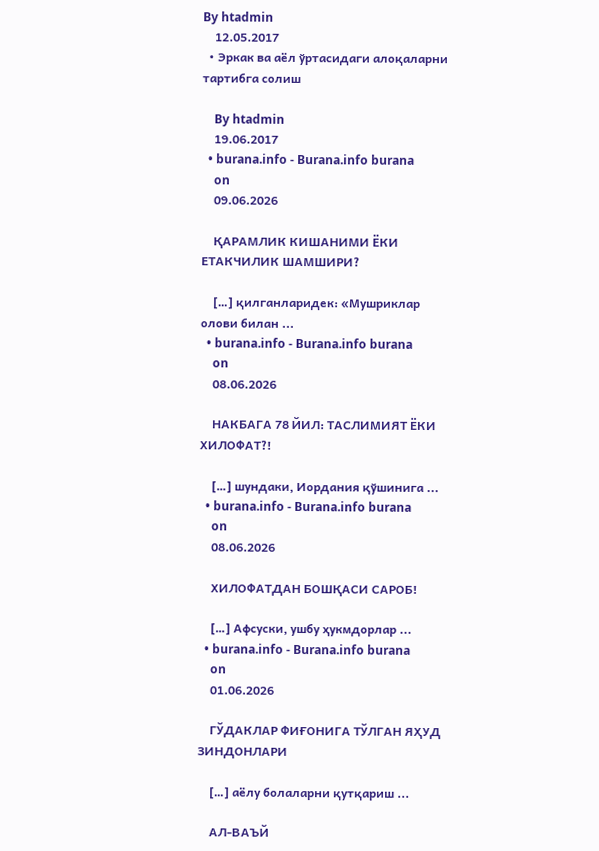By htadmin
    12.05.2017
  • Эркак ва аёл ўртасидаги алоқаларни тартибга солиш

    By htadmin
    19.06.2017
  • burana.info - Burana.info burana
    on
    09.06.2026

    ҚАРАМЛИК КИШАНИМИ ЁКИ ЕТАКЧИЛИК ШАМШИРИ?

    […] қилганларидек: «Мушриклар олови билан ...
  • burana.info - Burana.info burana
    on
    08.06.2026

    НАКБАГА 78 ЙИЛ: ТАСЛИМИЯТ ЁКИ ХИЛОФАТ?!

    […] шундаки, Иордания қўшинига ...
  • burana.info - Burana.info burana
    on
    08.06.2026

    ХИЛОФАТДАН БОШҚАСИ САРОБ!

    […] Афсуски, ушбу ҳукмдорлар ...
  • burana.info - Burana.info burana
    on
    01.06.2026

    ГЎДАКЛАР ФИҒОНИГА ТЎЛГАН ЯҲУД ЗИНДОНЛАРИ

    […] аёлу болаларни қутқариш ...

    АЛ-ВАЪЙ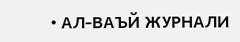• АЛ-ВАЪЙ ЖУРНАЛИ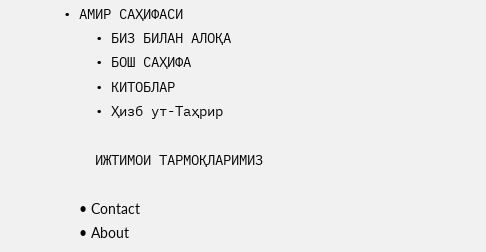• АМИР САҲИФАСИ
    • БИЗ БИЛАН АЛОҚА
    • БОШ САҲИФА
    • КИТОБЛАР
    • Ҳизб ут-Таҳрир

    ИЖТИМОИ ТАРМОҚЛАРИМИЗ

    • Contact
    • About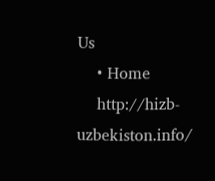Us
    • Home
    http://hizb-uzbekiston.info/